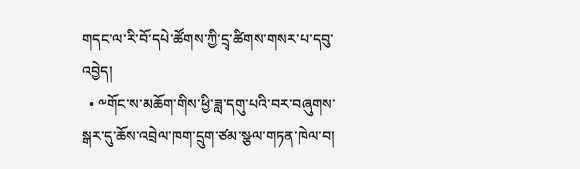གདང་ལ་རི་བོ་དཔེ་ཚོགས་ཀྱི་དྲྭ་ཚིགས་གསར་པ་དབུ་འབྱེད།
  • ༸གོང་ས་མཆོག་གིས་ཕྱི་ཟླ་དགུ་པའི་བར་བཞུགས་སྒར་དུ་ཆོས་འབྲེལ་ཁག་དྲུག་ཙམ་སྩལ་གཏན་ཁེལ་བ།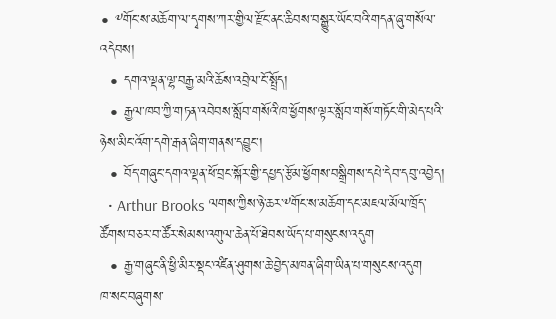• ༸གོང་ས་མཆོག་ལ་དྭགས་ཀར་གྱིལ་རྫོང་ནང་ཆིབས་བསྒྱུར་ཡོང་བའི་གདན་ཞུ་གསོལ་འདེབས།
  • དགའ་ལྡན་ལྷ་བརྒྱ་མའི་ཆོས་འབྲེལ་ངོ་སྤྲོད།
  • རྒྱལ་ཁབ་ཀྱི་གཏན་འབེབས་སློབ་གསོའི་ཁ་ཕྱོགས་ལྟར་སློབ་གསོ་གཏོང་གི་མེད་པའི་ཉེས་མིང་འོག་དགེ་རྒན་ཞིག་གནས་དབྱུང་།
  • བོད་གཞུང་དགའ་ལྡན་ཕོ་བྲང་སྐོར་གྱི་དཔྱད་རྩོམ་ཕྱོགས་བསྒྲིགས་དཔེ་དེབ་དབུ་འབྱེད།
  • Arthur Brooks ལགས་ཀྱིས་ཉེ་ཆར་༸གོང་ས་མཆོག་དང་མཇལ་མོལ་ཁྲོད་ཚོགས་བཅར་བ་ཚོར་སེམས་འགུལ་ཆེན་པོ་ཐེབས་ཡོད་པ་གསུངས་འདུག
  • རྒྱ་གཞུང་ནི་ཕྱི་མིར་སྡང་འཛིན་ཤུགས་ཆེ་བྱེད་མཁན་ཞིག་ཡིན་པ་གསུངས་འདུག
ཁ་སང་བཞུགས་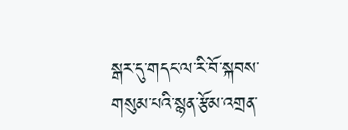སྒར་དུ་གདང་ལ་རི་བོ་སྐབས་གསུམ་པའི་སྙན་རྩོམ་འགྲན་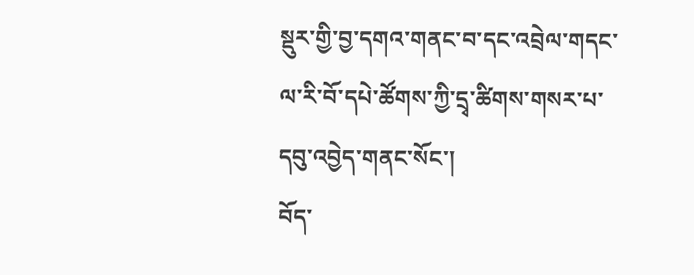སྡུར་གྱི་བྱ་དགའ་གནང་བ་དང་འབྲེལ་གདང་ལ་རི་བོ་དཔེ་ཚོགས་ཀྱི་དྲྭ་ཚིགས་གསར་པ་དབུ་འབྱེད་གནང་སོང་།
བོད་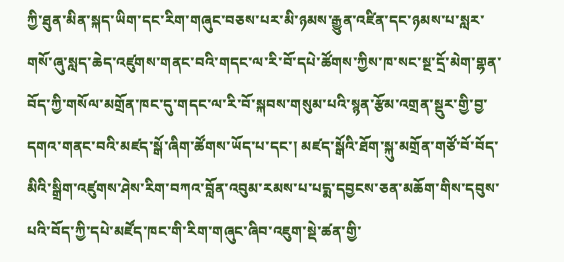ཀྱི་ཐུན་མིན་སྐད་ཡིག་དང་རིག་གཞུང་བཅས་པར་མི་ཉམས་རྒྱུན་འཛིན་དང་ཉམས་པ་སླར་གསོ་ཞུ་སླད་ཆེད་འཛུགས་གནང་བའི་གདང་ལ་རི་བོ་དཔེ་ཚོགས་ཀྱིས་ཁ་སང་སྔ་དྲོ་མེག་གྷན་བོད་ཀྱི་གསོལ་མགྲོན་ཁང་དུ་གདང་ལ་རི་བོ་སྐབས་གསུམ་པའི་སྙན་རྩོམ་འགྲན་སྡུར་གྱི་བྱ་དགའ་གནང་བའི་མཛད་སྒོ་ཞིག་ཚོགས་ཡོད་པ་དང་། མཛད་སྒོའི་ཐོག་སྐུ་མགྲོན་གཙོ་བོ་བོད་མིའི་སྒྲིག་འཛུགས་ཤེས་རིག་བཀའ་བློན་འབུམ་རམས་པ་པདྨ་དབྱངས་ཅན་མཆོག་གིས་དབུས་པའི་བོད་ཀྱི་དཔེ་མཛོད་ཁང་གི་རིག་གཞུང་ཞིབ་འཇུག་སྡེ་ཚན་གྱི་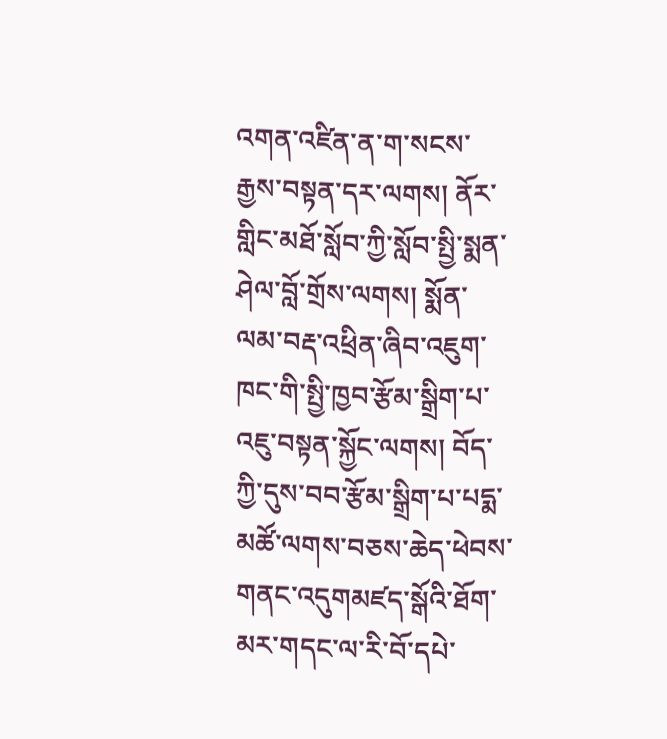འགན་འཛིན་ན་ག་སངས་རྒྱས་བསྟན་དར་ལགས། ནོར་གླིང་མཐོ་སློབ་ཀྱི་སློབ་སྤྱི་སྨན་ཤེལ་བློ་གྲོས་ལགས། སྨོན་ལམ་བརྡ་འཕྲིན་ཞིབ་འཇུག་ཁང་གི་སྤྱི་ཁྱབ་རྩོམ་སྒྲིག་པ་འཇུ་བསྟན་སྐྱོང་ལགས། བོད་ཀྱི་དུས་བབ་རྩོམ་སྒྲིག་པ་པདྨ་མཚོ་ལགས་བཅས་ཆེད་ཕེབས་གནང་འདུགམཛད་སྒོའི་ཐོག་མར་གདང་ལ་རི་བོ་དཔེ་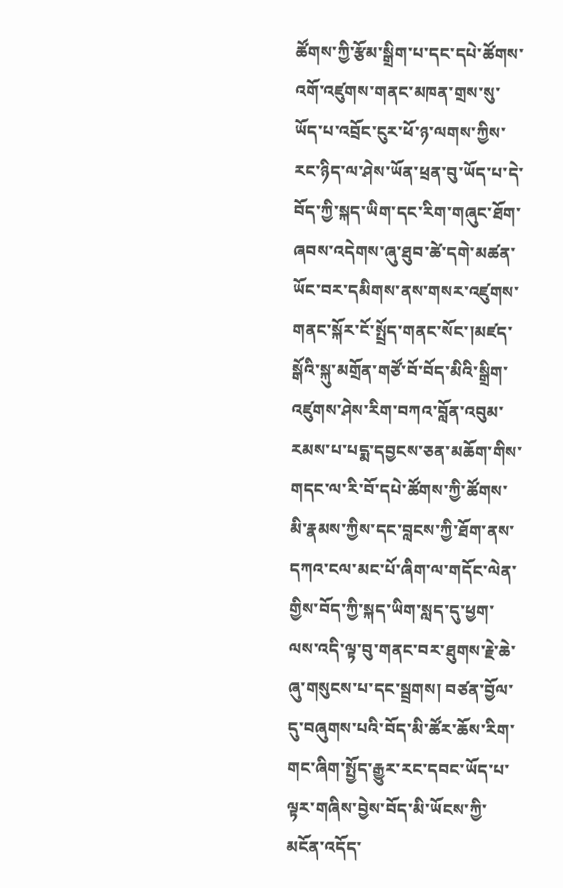ཚོགས་ཀྱི་རྩོམ་སྒྲིག་པ་དང་དཔེ་ཚོགས་འགོ་འཛུགས་གནང་མཁན་གྲས་སུ་ཡོད་པ་འབྲོང་ངུར་ཕོ་ཉ་ལགས་ཀྱིས་རང་ཉིད་ལ་ཤེས་ཡོན་ཕྲན་བུ་ཡོད་པ་དེ་བོད་ཀྱི་སྐད་ཡིག་དང་རིག་གཞུང་ཐོག་ཞབས་འདེགས་ཞུ་ཐུབ་ཚེ་དགེ་མཚན་ཡོང་བར་དམིགས་ནས་གསར་འཛུགས་གནང་སྐོར་ངོ་སྤྲོད་གནང་སོང་།མཛད་སྒོའི་སྐུ་མགྲོན་གཙོ་བོ་བོད་མིའི་སྒྲིག་འཛུགས་ཤེས་རིག་བཀའ་བློན་འབུམ་རམས་པ་པདྨ་དབྱངས་ཅན་མཆོག་གིས་གདང་ལ་རི་བོ་དཔེ་ཚོགས་ཀྱི་ཚོགས་མི་རྣམས་ཀྱིས་དང་བླངས་ཀྱི་ཐོག་ནས་དཀའ་ངལ་མང་པོ་ཞིག་ལ་གདོང་ལེན་གྱིས་བོད་ཀྱི་སྐད་ཡིག་སླད་དུ་ཕྱག་ལས་འདི་ལྟ་བུ་གནང་བར་ཐུགས་རྗེ་ཆེ་ཞུ་གསུངས་པ་དང་སྦྲགས། བཙན་བྱོལ་དུ་བཞུགས་པའི་བོད་མི་ཚོར་ཆོས་རིག་གང་ཞིག་སྤྱོད་རྒྱུར་རང་དབང་ཡོད་པ་ལྟར་གཞིས་བྱེས་བོད་མི་ཡོངས་ཀྱི་མངོན་འདོད་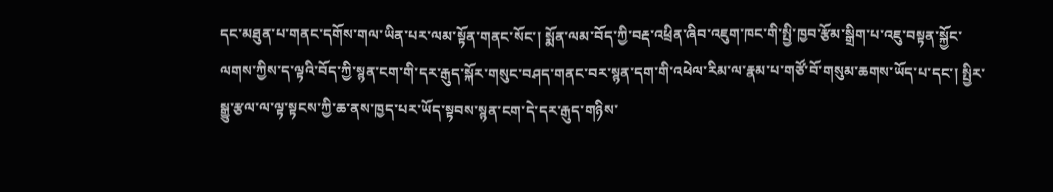དང་མཐུན་པ་གནང་དགོས་གལ་ཡིན་པར་ལམ་སྟོན་གནང་སོང་། སྨོན་ལམ་བོད་ཀྱི་བརྡ་འཕྲིན་ཞིབ་འཇུག་ཁང་གི་སྤྱི་ཁྱབ་རྩོམ་སྒྲིག་པ་འཇུ་བསྟན་སྐྱོང་ལགས་ཀྱིས་ད་ལྟའི་བོད་ཀྱི་སྙན་ངག་གི་དར་རྒུད་སྐོར་གསུང་བཤད་གནང་བར་སྙན་དག་གི་འཕེལ་རིམ་ལ་རྣམ་པ་གཙོ་བོ་གསུམ་ཆགས་ཡོད་པ་དང་། སྤྱིར་སྒྱུ་རྩལ་ལ་ལྟ་སྟངས་ཀྱི་ཆ་ནས་ཁྱད་པར་ཡོད་སྟབས་སྙན་ངག་དེ་དར་རྒུད་གཉིས་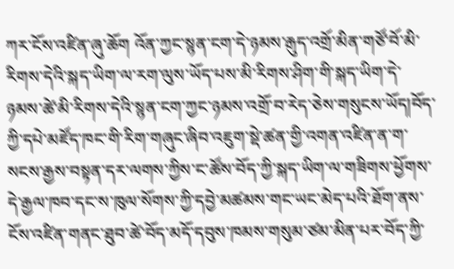ཀར་ངོས་འཛིན་ཞུ་ཆོག འོན་ཀྱང་སྙན་ངག་དེ་ཉམས་རྒུད་འགྲོ་མིན་གཙོ་བོ་མི་རིགས་དེའི་སྐད་ཡིག་ལ་རག་ལུས་ཡོད་པས་མི་རིགས་ཤིག་གི་སྐད་ཡིག་དེ་ཉམས་ཚེ་མི་རིགས་དེའི་སྙན་ངག་ཀྱང་ཉམས་འགྲོ་བ་རེད་ཅེས་གསུངས་ཡོད།བོད་ཀྱི་དཔེ་མཛོད་ཁང་གི་རིག་གཞུང་ཞིབ་འཇུག་སྡེ་ཚན་གྱི་འགན་འཛིན་ན་ག་སངས་རྒྱས་བསྟན་དར་ལགས་ཀྱིས་ང་ཚོས་བོད་ཀྱི་སྐད་ཡིག་ལ་གཟིགས་ཕྱོགས་དེ་རྒྱལ་ཁབ་དང་ས་ཁུལ་སོགས་ཀྱི་དབྱེ་མཚམས་གང་ཡང་མེད་པའི་ཐོག་ནས་ངོས་འཛིན་གནང་ཐུབ་ཚེ་བོད་མདོ་དབུས་ཁམས་གསུམ་ཙམ་མིན་པར་བོད་ཀྱི་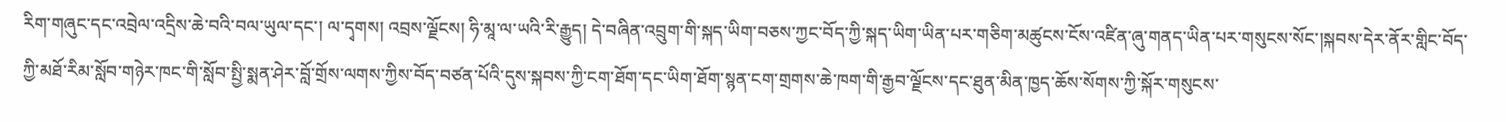རིག་གཞུང་དང་འབྲེལ་འདྲིས་ཆེ་བའི་བལ་ཡུལ་དང་། ལ་དྭགས། འབྲས་ལྗོངས། ཧི་མཱ་ལ་ཡའི་རི་རྒྱུད། དེ་བཞིན་འབྲུག་གི་སྐད་ཡིག་བཅས་ཀྱང་བོད་ཀྱི་སྐད་ཡིག་ཡིན་པར་གཅིག་མཚུངས་ངོས་འཛིན་ཞུ་གནད་ཡིན་པར་གསུངས་སོང་།སྐབས་དེར་ནོར་གླིང་བོད་ཀྱི་མཐོ་རིམ་སློབ་གཉེར་ཁང་གི་སློབ་སྤྱི་སྨན་ཤེར་བློ་གྲོས་ལགས་ཀྱིས་བོད་བཙན་པོའི་དུས་སྐབས་ཀྱི་ངག་ཐོག་དང་ཡིག་ཐོག་སྙན་ངག་གྲགས་ཆེ་ཁག་གི་རྒྱབ་ལྗོངས་དང་ཐུན་མིན་ཁྱད་ཆོས་སོགས་ཀྱི་སྐོར་གསུངས་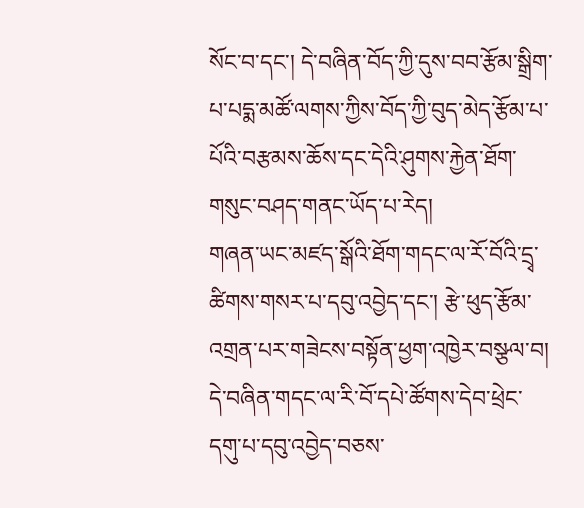སོང་བ་དང་། དེ་བཞིན་བོད་ཀྱི་དུས་བབ་རྩོམ་སྒྲིག་པ་པདྨ་མཚོ་ལགས་ཀྱིས་བོད་ཀྱི་བུད་མེད་རྩོམ་པ་པོའི་བརྩམས་ཆོས་དང་དེའི་ཤུགས་རྐྱེན་ཐོག་གསུང་བཤད་གནང་ཡོད་པ་རེད།
གཞན་ཡང་མཛད་སྒོའི་ཐོག་གདང་ལ་རོ་བོའི་དྲྭ་ཚིགས་གསར་པ་དབུ་འབྱེད་དང་། རྩེ་ཕུད་རྩོམ་འགྲན་པར་གཟེངས་བསྟོན་ཕྱག་འཁྱེར་བསྩལ་བ། དེ་བཞིན་གདང་ལ་རི་བོ་དཔེ་ཚོགས་དེབ་ཕྲེང་དགུ་པ་དབུ་འབྱེད་བཅས་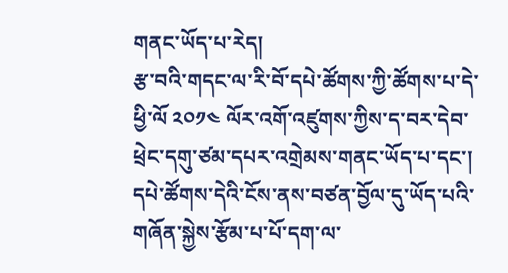གནང་ཡོད་པ་རེད།
རྩ་བའི་གདང་ལ་རི་བོ་དཔེ་ཚོགས་ཀྱི་ཚོགས་པ་དེ་ཕྱི་ལོ ༢༠༡༤ ལོར་འགོ་འཛུགས་ཀྱིས་ད་བར་དེབ་ཕྲེང་དགུ་ཙམ་དཔར་འགྲེམས་གནང་ཡོད་པ་དང་། དཔེ་ཚོགས་དེའི་ངོས་ནས་བཙན་བྱོལ་དུ་ཡོད་པའི་གཞོན་སྐྱེས་རྩོམ་པ་པོ་དག་ལ་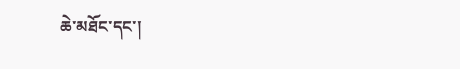ཆེ་མཐོང་དང་།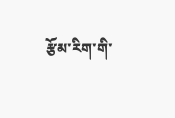རྩོམ་རིག་གི་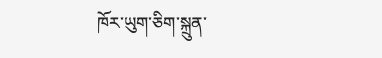ཁོར་ཡུག་ཅིག་སྐྲུན་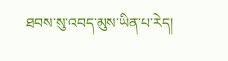ཐབས་སུ་འབད་མུས་ཡིན་པ་རེད།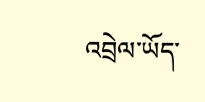འབྲེལ་ཡོད་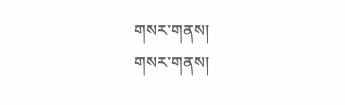གསར་གནས།
གསར་གནས།